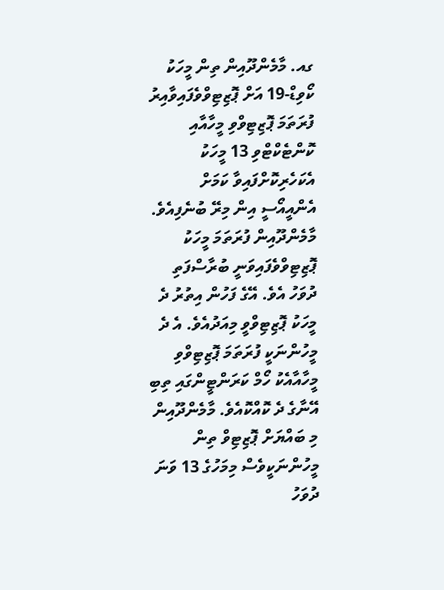ގއ. މާމެންދޫއިން ތިން މީހަކު ކޯވިޑް-19 އަށް ޕޮޒިޓިވްވެފައިވާއިރު ފުރަތަމަ ޕޮޒިޓިވްވި މީހާއާއި ކޮންޓެކްޓްވި 13 މީހަކު އެކަހެރިކޮށްފައިވާ ކަމަށް އެންއީއޯސީ އިން މިރޭ ބުނެފިއެވެ.
މާމެންދޫއިން ފުރަތަމަ މީހަކު ޕޮޒިޓިވްވެފައިވަނީ ބުރާސްފަތި ދުވަހު އެވެ. އޭގެ ފަހުން އިތުރު ދެ މީހަކު ޕޮޒިޓިވްވީ މިއަދުއެވެ. އެ ދެ މީހުންނަކީ ފުރަތަމަ ޕޮޒިޓިވްވި މީހާއާއެކު ހޯމް ކަރަންޓީންގައި ތިބި އޭނާގެ ދެ ކޮއްކޮއެވެ. މާމެންދޫއިން މި ބައްޔަށް ޕޮޒިޓިވް ތިން މީހުންނަކީވެސް މިމަހުގެ 13 ވަނަ ދުވަހު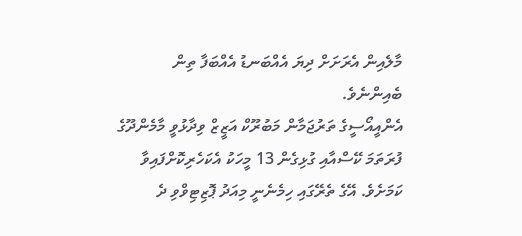މާލެއިން އެރަށަށް ދިޔަ އެއްބަނޑު އެއްބަފާ ތިން ބެއިންނެވެ.
އެންއީއޯސީގެ ތަރުޖަމާން މަބުރޫކް އަޒީޒް ވިދާޅުވީ މާމެންދޫގެ ފުރަތަމަ ކޭސްއާއި ގުޅިގެން 13 މީހަކު އެކަހެރިކޮށްފައިވާ ކަމަށެވެ. އޭގެ ތެރޭގައި ހިމެނެނީ މިއަދު ޕޮޒިޓިވްވި ދެ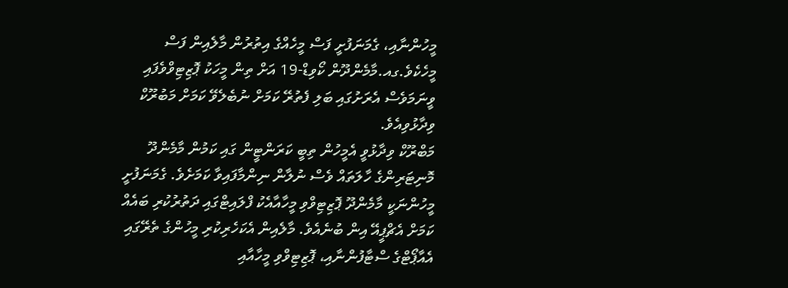މީހުންނާއި، ގެމަނަފުށީ ފަސް މީހެއްގެ އިތުރުން މާލެއިން ފަސް މީހެކެވެ.ގއ.މާމެންދޫން ކޯވިޑް-19 އަށް ތިން މީހަކު ޕޮޒިޓިވްވެފައި ވީނަމަވެސް އެރަށުގައި ބަލި ފެތުރޭ ކަމަށް ނުބެލެވޭ ކަމަށް މަބުރޫކް ވިދާޅުވިއެވެ.
މަބްރޫކް ވިދާޅުވީ އެމީހުން ތިބީ ކަރަންޓީން ގައި ކަމުން މާމެންދޫ މޮނިޓަރިންގެ ހާލަތައް ވެސް ނުލާން ނިންމާފައިވާ ކަމަށެވެ. ގެމަނަފުށީ މީހުންނަކީ މާމެންދޫ ޕޮޒިޓިވްވި މީހާއާއެކު ފްލައިޓްގައި ދަތުރުކުރި ބައެއް ކަމަށް އެޗްޕީއޭ އިން ބުނެއެވެ. މާލެއިން އެކަހެރިކުރި މީހުންގެ ތެރޭގައި އެއާޕޯޓްގެ ސްޓާފުންނާއި، ޕޮޒިޓިވްވި މީހާއާއި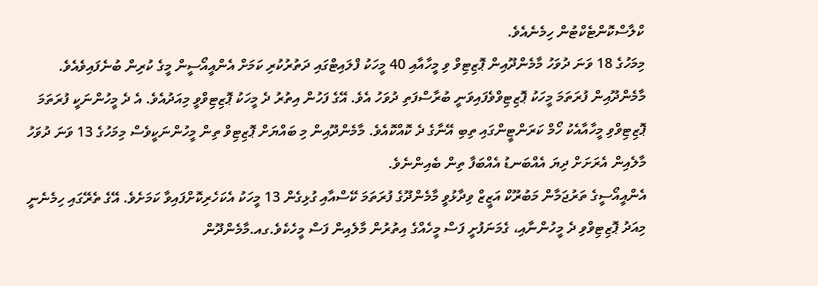ކްލާސްކޮންޓެކްޓުން ހިމެނެއެވެ.
މިމަހުގެ 18 ވަނަ ދުވަހު މާމެންދޫއިން ޕޮޒިޓިވް ވި މީހާއާއި 40 މީހަކު ފްލައިޓްގައި ދަތުރުކުރި ކަމަށް އެންއީއޯސީން މީގެ ކުރިން ބުނެފައިވެއެވެ.
މާމެންދޫއިން ފުރަތަމަ މީހަކު ޕޮޒިޓިވްވެފައިވަނީ ބުރާސްފަތި ދުވަހު އެވެ. އޭގެ ފަހުން އިތުރު ދެ މީހަކު ޕޮޒިޓިވްވީ މިއަދުއެވެ. އެ ދެ މީހުންނަކީ ފުރަތަމަ ޕޮޒިޓިވްވި މީހާއާއެކު ހޯމް ކަރަންޓީންގައި ތިބި އޭނާގެ ދެ ކޮއްކޮއެވެ. މާމެންދޫއިން މި ބައްޔަށް ޕޮޒިޓިވް ތިން މީހުންނަކީވެސް މިމަހުގެ 13 ވަނަ ދުވަހު މާލެއިން އެރަށަށް ދިޔަ އެއްބަނޑު އެއްބަފާ ތިން ބެއިންނެވެ.
އެންއީއޯސީގެ ތަރުޖަމާން މަބުރޫކް އަޒީޒް ވިދާޅުވީ މާމެންދޫގެ ފުރަތަމަ ކޭސްއާއި ގުޅިގެން 13 މީހަކު އެކަހެރިކޮށްފައިވާ ކަމަށެވެ. އޭގެ ތެރޭގައި ހިމެނެނީ މިއަދު ޕޮޒިޓިވްވި ދެ މީހުންނާއި، ގެމަނަފުށީ ފަސް މީހެއްގެ އިތުރުން މާލެއިން ފަސް މީހެކެވެ.ގއ.މާމެންދޫން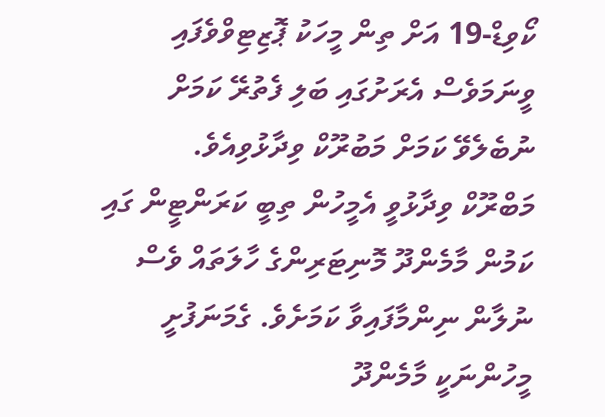ކޯވިޑް-19 އަށް ތިން މީހަކު ޕޮޒިޓިވްވެފައި ވީނަމަވެސް އެރަށުގައި ބަލި ފެތުރޭ ކަމަށް ނުބެލެވޭ ކަމަށް މަބުރޫކް ވިދާޅުވިއެވެ.
މަބްރޫކް ވިދާޅުވީ އެމީހުން ތިބީ ކަރަންޓީން ގައި ކަމުން މާމެންދޫ މޮނިޓަރިންގެ ހާލަތައް ވެސް ނުލާން ނިންމާފައިވާ ކަމަށެވެ. ގެމަނަފުށީ މީހުންނަކީ މާމެންދޫ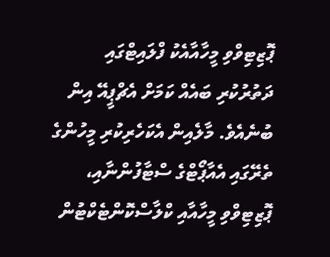ޕޮޒިޓިވްވި މީހާއާއެކު ފްލައިޓްގައި ދަތުރުކުރި ބައެއް ކަމަށް އެޗްޕީއޭ އިން ބުނެއެވެ. މާލެއިން އެކަހެރިކުރި މީހުންގެ ތެރޭގައި އެއާޕޯޓްގެ ސްޓާފުންނާއި، ޕޮޒިޓިވްވި މީހާއާއި ކްލާސްކޮންޓެކްޓުން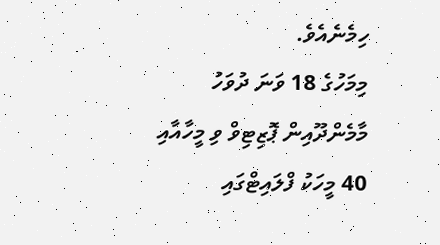ހިމެނެއެވެ.
މިމަހުގެ 18 ވަނަ ދުވަހު މާމެންދޫއިން ޕޮޒިޓިވް ވި މީހާއާއި 40 މީހަކު ފްލައިޓްގައި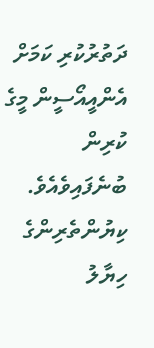ދަތުރުކުރި ކަމަށް އެންއީއޯސީން މީގެ ކުރިން ބުނެފައިވެއެވެ.
ކިޔުންތެރިންގެ ހިޔާލު